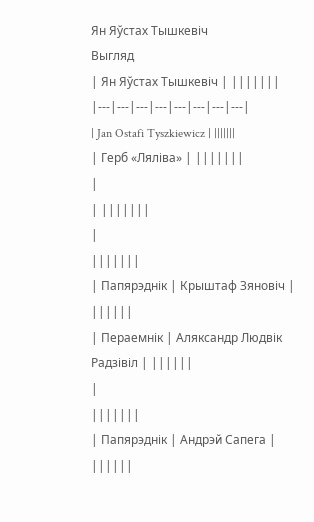Ян Яўстах Тышкевіч
Выгляд
| Ян Яўстах Тышкевіч | |||||||
|---|---|---|---|---|---|---|---|
| Jan Ostafi Tyszkiewicz | |||||||
| Герб «Ляліва» | |||||||
|
| |||||||
|
|||||||
| Папярэднік | Крыштаф Зяновіч | ||||||
| Пераемнік | Аляксандр Людвік Радзівіл | ||||||
|
|||||||
| Папярэднік | Андрэй Сапега | ||||||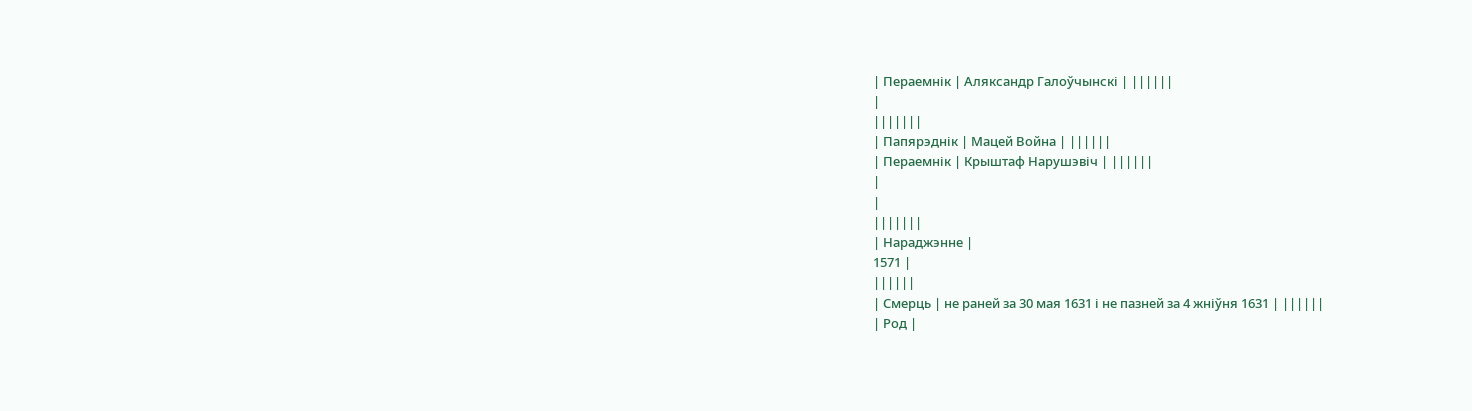| Пераемнік | Аляксандр Галоўчынскі | ||||||
|
|||||||
| Папярэднік | Мацей Война | ||||||
| Пераемнік | Крыштаф Нарушэвіч | ||||||
|
|
|||||||
| Нараджэнне |
1571 |
||||||
| Смерць | не раней за 30 мая 1631 і не пазней за 4 жніўня 1631 | ||||||
| Род |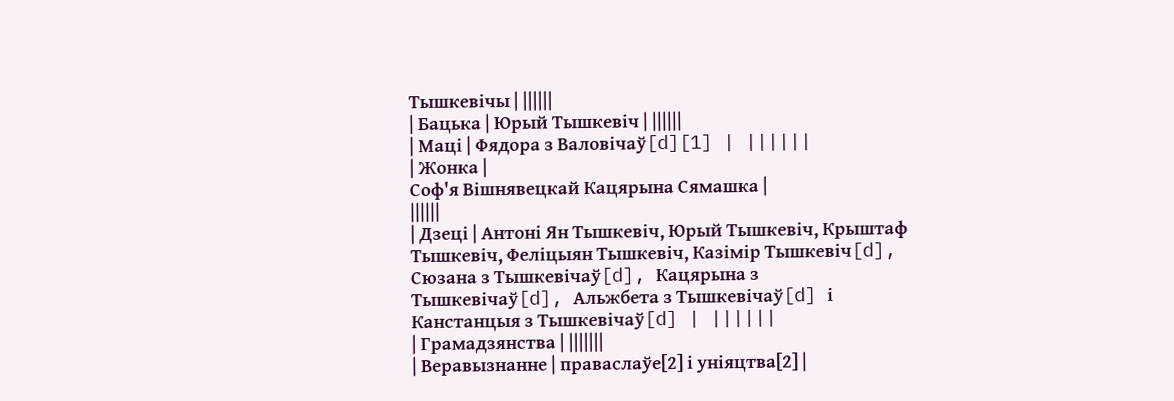Тышкевічы | ||||||
| Бацька | Юрый Тышкевіч | ||||||
| Маці | Фядора з Валовічаў[d][1] | ||||||
| Жонка |
Соф'я Вішнявецкай Кацярына Сямашка |
||||||
| Дзеці | Антоні Ян Тышкевіч, Юрый Тышкевіч, Крыштаф Тышкевіч, Феліцыян Тышкевіч, Казімір Тышкевіч[d], Сюзана з Тышкевічаў[d], Кацярына з Тышкевічаў[d], Альжбета з Тышкевічаў[d] і Канстанцыя з Тышкевічаў[d] | ||||||
| Грамадзянства | |||||||
| Веравызнанне | праваслаўе[2] і уніяцтва[2] |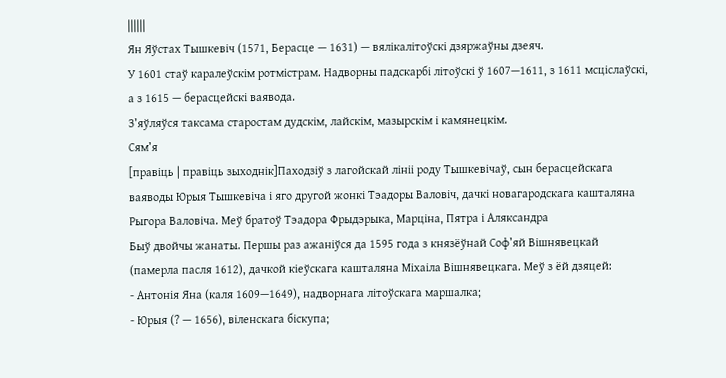||||||
Ян Яўстах Тышкевіч (1571, Берасце — 1631) — вялікалітоўскі дзяржаўны дзеяч.
У 1601 стаў каралеўскім ротмістрам. Надворны падскарбі літоўскі ў 1607—1611, з 1611 мсціслаўскі, а з 1615 — берасцейскі ваявода.
З’яўляўся таксама старостам дудскім, лайскім, мазырскім і камянецкім.
Сям’я
[правіць | правіць зыходнік]Паходзіў з лагойскай лініі роду Тышкевічаў, сын берасцейскага ваяводы Юрыя Тышкевіча і яго другой жонкі Тэадоры Валовіч, дачкі новагародскага кашталяна Рыгора Валовіча. Меў братоў Тэадора Фрыдэрыка, Марціна, Пятра і Аляксандра
Быў двойчы жанаты. Першы раз ажаніўся да 1595 года з князёўнай Соф’яй Вішнявецкай (памерла пасля 1612), дачкой кіеўскага кашталяна Міхаіла Вішнявецкага. Меў з ёй дзяцей:
- Антонія Яна (каля 1609—1649), надворнага літоўскага маршалка;
- Юрыя (? — 1656), віленскага біскупа;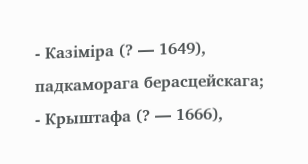- Казіміра (? — 1649), падкаморага берасцейскага;
- Крыштафа (? — 1666),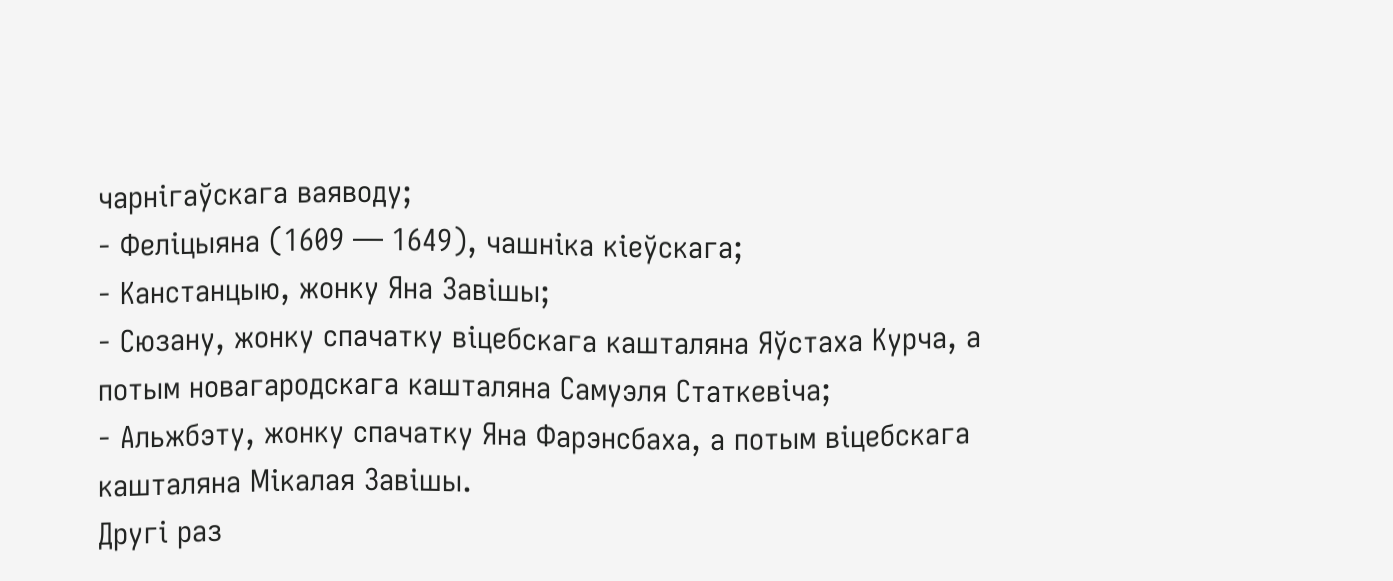чарнігаўскага ваяводу;
- Феліцыяна (1609 — 1649), чашніка кіеўскага;
- Канстанцыю, жонку Яна Завішы;
- Сюзану, жонку спачатку віцебскага кашталяна Яўстаха Курча, а потым новагародскага кашталяна Самуэля Статкевіча;
- Альжбэту, жонку спачатку Яна Фарэнсбаха, а потым віцебскага кашталяна Мікалая Завішы.
Другі раз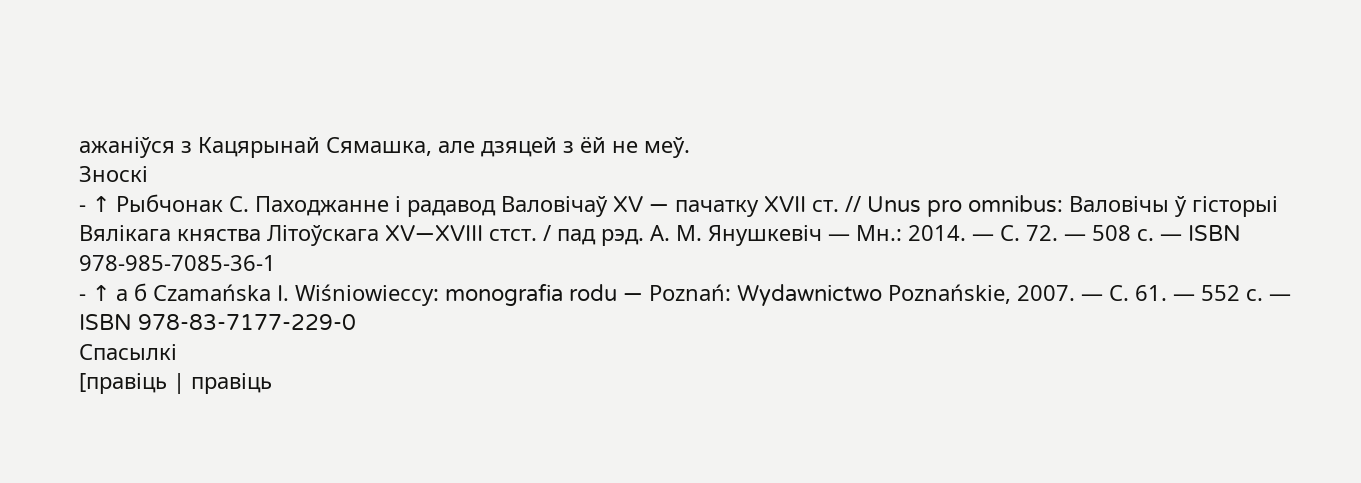ажаніўся з Кацярынай Сямашка, але дзяцей з ёй не меў.
Зноскі
- ↑ Рыбчонак С. Паходжанне і радавод Валовічаў XV — пачатку XVII ст. // Unus pro omnibus: Валовічы ў гісторыі Вялікага княства Літоўскага XV—XVIII стст. / пад рэд. А. М. Янушкевіч — Мн.: 2014. — С. 72. — 508 с. — ISBN 978-985-7085-36-1
- ↑ а б Czamańska I. Wiśniowieccy: monografia rodu — Poznań: Wydawnictwo Poznańskie, 2007. — С. 61. — 552 с. — ISBN 978-83-7177-229-0
Спасылкі
[правіць | правіць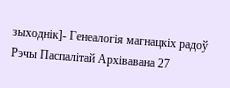зыходнік]- Генеалогія магнацкіх радоў Рэчы Паспалітай Архівавана 27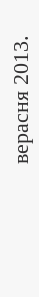верасня 2013.